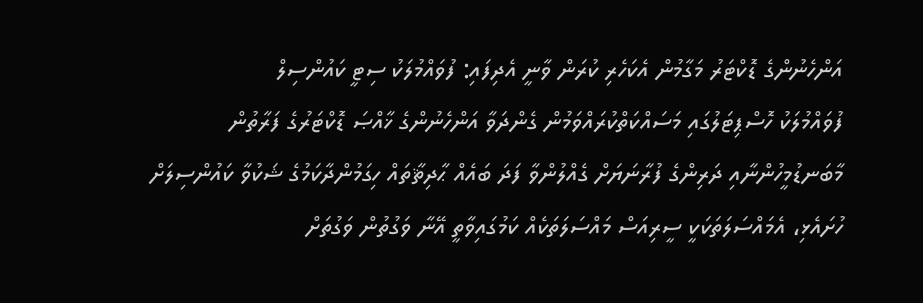އަންހެނުންގެ ޑޮކްޓަރު މަގާމުން އެކަހެރި ކުރަން ވާނީ އެދިފައި: ފުވައްމުލަކު ސިޓީ ކައުންސިލް
ފުވައްމުލަކު ހޮސްޕިޓަލުގައި މަސައްކަތްކުރައްވަމުން ގެންދަވާ އަންހެނުންގެ ޚާއްޞަ ޑޮކްޓަރުގެ ފަރާތުން މާބަނޑުމީހުންނާއި ދަރިންގެ ފުރާނަޔަށް ގެއްލުންވާ ފަދަ ބައެއް ޙާދިޘާތައް ހިގަމުންދާކަމުގެ ޝަކުވާ ކައުންސިލަށް ހުށައެޅި، އެމައްސަލަތަކަކީ ސީރިއަސް މައްސަލަތަކެއް ކަމުގައިވާތީ އޭނާ ވަގުތުން ވަގުތަށް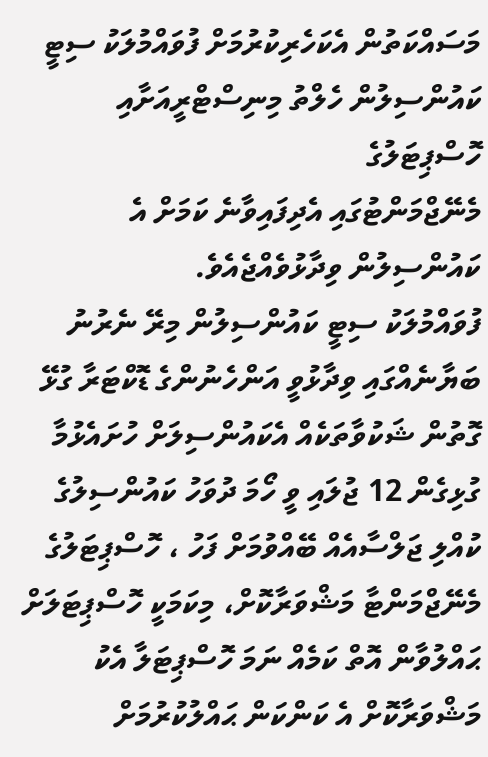މަސައްކަތުން އެކަހެރިކުރުމަށް ފުވައްމުލަކު ސިޓީ ކައުންސިލުން ހެލްތު މިނިސްޓްރީއަށާއި ހޮސްޕިޓަލުގެ
މެނޭޖްމަންޓުގައި އެދިފައިވާނެ ކަމަށް އެ ކައުންސިލުން ވިދާޅުވެއްޖެއެވެ.
ފުވައްމުލަކު ސިޓީ ކައުންސިލުން މިރޭ ނެރުނު ބަޔާނެއްގައި ވިދާޅުވީ އަންހެނުންގެ ޑޮކްޓަރާ ގުޅޭ ގޮތުން ޝަކުވާތަކެއް އެކައުންސިލަށް ހުށައެޅުމާ ގުޅިގެން 12 ޖުލައި ވީ ހޯމަ ދުވަހު ކައުންސިލުގެ ކުއްލި ޖަލްސާއެއް ބޭއްވުމަށް ފަހު ، ހޮސްޕިޓަލުގެ މެނޭޖްމަންޓާ މަޝްވަރާކޮށް، މިކަމަކީ ހޮސްޕިޓަލަށް ޙައްލުވާން އޮތް ކަމެއް ނަމަ ހޮސްޕިޓަލާ އެކު މަޝްވަރާކޮށް އެ ކަންކަން ޙައްލުކުރުމަށް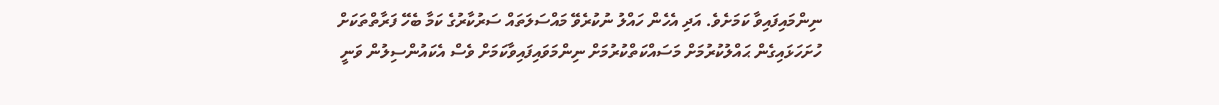ނިންމައިފައިވާ ކަމަށެވެ. އަދި އެހެން ހައްލު ނުކުރެވޭ މައްސަލަތައް ސަރުކާރުގެ ކަމާ ބެހޭ ފަރާތްތަކަށް ހުށަހަޅައިގެން ޙައްލުކުރުމަށް މަސައްކަތްކުރުމަށް ނިންމަވައިފައިވާކަމަށް ވެސް އެކައުންސިލުން ވަނީ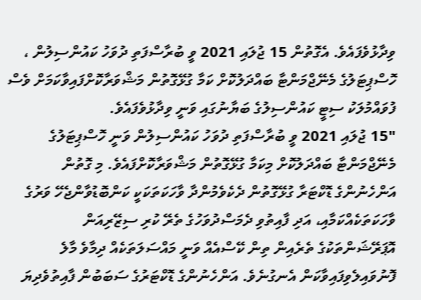ވިދާޅުވެފައެވެ. އެގޮތުން 15 ޖުލައި 2021 ވީ ބުރާސްފަތި ދުވަހު ކައުންސިލުން ، ހޮސްޕިޓަލުގެ މެނޭޖްމަންޓާ ބައްދަލުކޮށް ކަމާ ގުޅޭގޮތުން މަޝްވަރާކޮށްފައިވާކަމަށް ވެސް ފުވައްމުލަކު ސިޓީ ކައުންސިލުގެ ބަޔާނުގައި ވަނީ ވިދާޅުވެފައެވެ.
"15 ޖުލައި 2021 ވީ ބުރާސްފަތި ދުވަހު ކައުންސިލުން ވަނީ ހޮސްޕިޓަލުގެ މެނޭޖްމަންޓާ ބައްދަލުކޮށް މިކަމާ ގުޅޭގޮތުން މަޝްވަރާކޮށްފައެވެ. މި ގޮތުން އަންހެނުންގެ ޑޮކްޓަރާ ގުޅޭގޮތުން ދެކެވެމުންދާ ވާހަކަތަކަކީ ކަންބޮޑުވާންޖެހޭ ވަރުގެ ވާހަކަތަކެއްކަމާއި، އަދި ފާއިތުވި ދެމަސްދުވަހުގެ ތެރޭ ކުރި ސިޒޭރިއަން އޮޕަރޭޝަންތަކުގެ ތެރެއިން ތިން ކޭސްއެއް ވަނީ މައްސަލަތަކެއް ދިމާވެ މާލެ ފޮނުވައިލެވިފައިވާކަން އެނގުނެވެ. އަންހެނުންގެ ޑޮކްޓަރުގެ ސަބަބުން ފާއިތުވެދިޔަ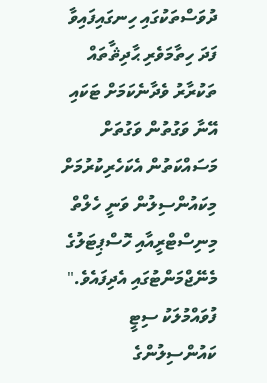ދުވަސްތަކުގައި ހިނގައިފައިވާ ފަދަ ހިތާމަވެރި ޙާދިޘާތައް ތަކުރާރު ވެދާނެކަމަށް ޓަކައި އޭނާ ވަގުތުން ވަގުތަށް މަސައްކަތުން އެކަހެރިކުރުމަށް މިކައުންސިލުން ވަނީ ހެލްތް މިނިސްޓްރީއާއި ހޮސްޕިޓަލުގެ މެނޭޖްމަންޓުގައި އެދިފައެވެ." ފުވައްމުލަކު ސިޓީ ކައުންސިލުންގެ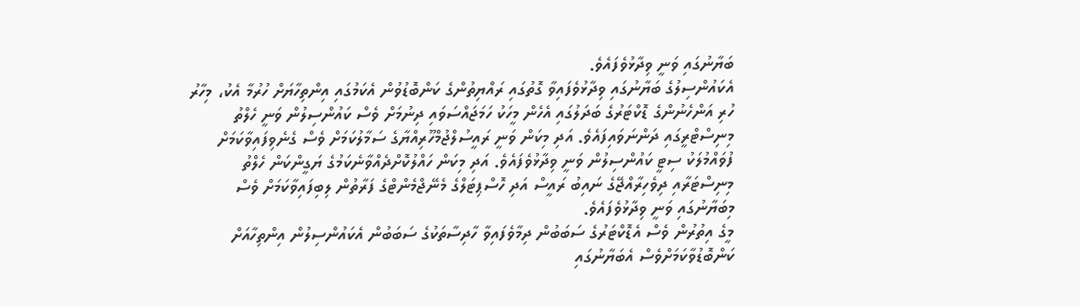ބަޔާނުގައި ވަނީ ވިދާޅުވެފައެވެ.
އެކައުންސިލުގެ ބަޔާނުގައި ވިދާޅުވެފައިވާ ގޮތުގައި ރައްޔިތުންގެ ކަންބޮޑުވުން އެކަމުގައި އިންތިހާޔަށް ހުރުމާ އެކު، މިހާރު ހުރި އަންހެނުންގެ ޑޮކްޓަރުގެ ބަދަލުގައި އެހެން މީހަކު ހަމަޖައްސަވައި ދިނުމަށް ވެސް ކައުންސިލުން ވަނީ ހެލްތު މިނިސްޓްރީގައި ދަންނަވައިފައެވެ. އަދި މިކަން ވަނީ ރައީސުލްޖުމްހޫރިއްޔާގެ ސަމާލުކަމަށް ވެސް ގެނެވިފައިވާކަމަށް ފުވައްމުލަކު ސިޓީ ކައުންސިލުން ވަނީ ވިދާޅުވެފައެވެ. އަދި މިކަން ހައްލުކޮށްދެއްވާނެކަމުގެ ޔަގީންކަން ހެލްތު މިނިސްޓަރާއި ދިވެހިރާއްޖޭގެ ނައިބު ރައީސް އަދި ހޮސްޕިޓަލްގެ މެނޭޖްމެންޓްގެ ފަރާތުން ލިބިފައިވާކަމަށް ވެސް މިބަޔާނުގައި ވަނީ ވިދާޅުވެފައެވެ.
މީގެ އިތުރުން ވެސް އެޑޮކްޓަރުގެ ސަބަބުން ދިމާވެފައިވާ ހާދިސާތަކުގެ ސަބަބުން އެކައުންސިލުން އިންތިހާއަށް ކަންބޮޑުވާކަމަށްވެސް އެބަޔާނުގައި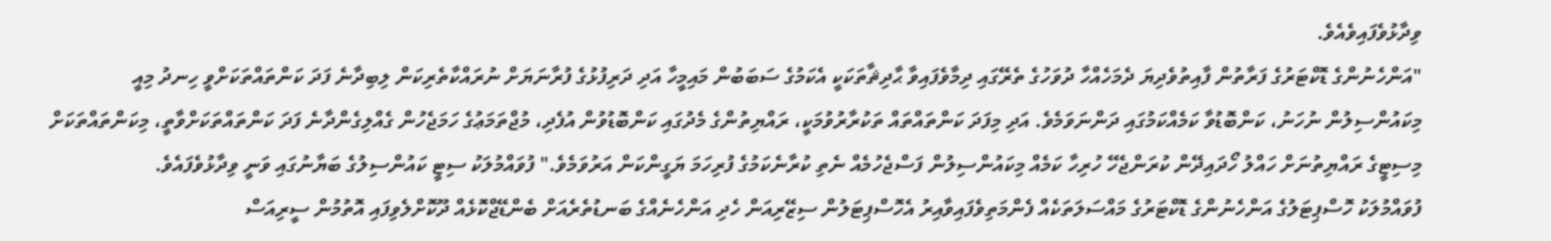ވިދާޅުވެފައިވެއެވެ.
"އަންހެނުންގެ ޑޮކްޓަރުގެ ފަރާތުން ފާއިތުވެދިޔަ ދެމަހެއްހާ ދުވަހުގެ ތެރޭގައި ދިމާވެފައިވާ ޙާދިޘާތަކަކީ އެކަމުގެ ސަބަބުން މައިމީހާ އަދި ދަރިފުޅުގެ ފުރާނަޔަށް ނުރައްކާތެރިކަން ލިބިދާނެ ފަދަ ކަންތައްތަކަށްވީ ހިނދު މިއީ މިކައުންސިލުން ނުހަނު، ކަންބޮޑުވާ ކަމެއްކަމުގައި ދަންނަވަމެވެ. އަދި މިފަދަ ކަންތައްތައް ތަކުރާރުވުމަކީ، ރައްޔިތުންގެ މެދުގައި ކަންބޮޑުވުން އުފެދި، މުޖްތަމަޢުގެ ހަމަޖެހުން ގެއްލިގެންދާނެ ފަދަ ކަންތައްތަކަށްވާތީ، މިކަންތައްތަކަށް މިސިޓީގެ ރައްޔިތުނަށް ހައްލު ހޯދައިދޭން ކުރަންޖެހޭ ހުރިހާ ކަމެއް މިކައުންސިލުން ފަސްޖެހުމެއް ނެތި ކުރާނެކަމުގެ ފުރިހަމަ ޔަގީންކަން އަރުވަމެވެ." ފުވައްމުލަކު ސިޓީ ކައުންސިލުގެ ބަޔާނުގައި ވަނީ ވިދާޅުވެފައެވެ.
ފުވައްމުލަކު ހޮސްޕިޓަލުގެ އަންހެނުންގެ ޑޮކްޓަރުގެ މައްސަލަތަކެއް ފެންމަތިވެފައިވާއިރު އެހޮސްޕިޓަލުން ސިޒޭރިއަން ހެދި އަންހެނެއްގެ ބަނޑުތެރެއަށް ބެންޑޭޖްކޮޅެއް ދޫކޮށްލެވިފައި އޮތުމުން ސީރިއަސް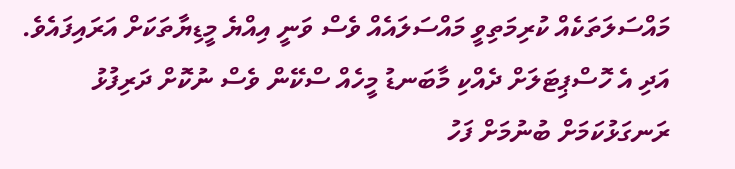މައްސަލަތަކެއް ކުރިމަތިވީ މައްސަލައެއް ވެސް ވަނީ އިއްޔެ މީޑިޔާތަކަށް އަރައިފައެވެ. އަދި އެ ހޮސްޕިޓަލަށް ދެއްކި މާބަނޑު މީހެއް ސްކޭން ވެސް ނުކޮށް ދަރިފުޅު ރަނގަޅުކަމަށް ބުނުމަށް ފަހު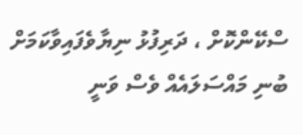ސްކޭންކޮށް ، ދަރިފުޅު ނިޔާވެފައިވާކަމަށް ބުނި މައްސަލައެއް ވެސް ވަނީ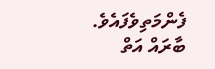ފެންމަތިވެފައެވެ.
ބާރައް އަތް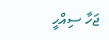ޖަހާ ސިއްހީ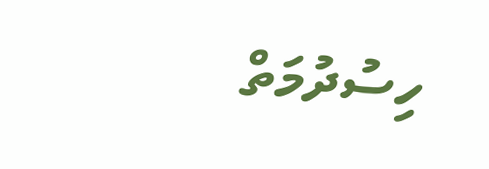ހިސުދުމަތް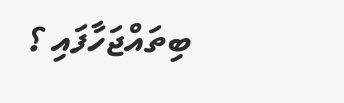ބިތައްޖަހާފައި ؟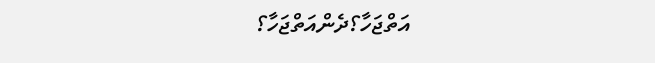އަތްޖަހާ؟ދެންއަތްޖަހާ؟